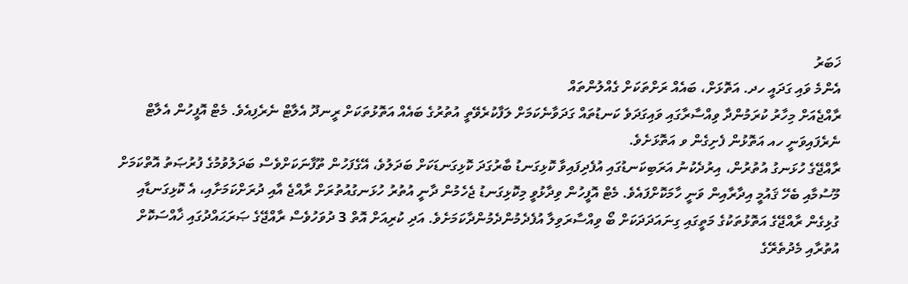ޚަބަރު
އެންމެ ވައި ގަދައީ ހދ. އަތޮޅަށް، ބައެއް ރަށްތަކަށް ގެއްލުންތައް
ރާއްޖެއަށް މިހާރު ކުރަމުންދާ ވިއްސާރާގައި ވައިގަދަވެ ކަނޑުތައް ގަދަވާނެކަމަށް ލަފާކުރެވޭތީ އުތުރުގެ ބައެއް އަތޮޅުތަކަށް ރީނދޫ އެލާޓް ނެރެފިއެވެ. މެޓް އޮފީހުން އެލާޓް ނެރެފައިވަނީ ހއ އަތޮޅުން ފެށިގެން ވ އަތޮޅަށެވެ.
ރާއްޖޭގެ ހުޅަނގު އުތުރުން، އިރުދެކުނު އަރަބިކަނޑުގައި އުފެދިފައިވާ ކޮޅިގަނޑު ބާރުގަދަ ކޮޅިގަނޑަކަށް ބަދަލުވެ، އޭގެފަހުން ތޫފާނަކަށްވެސް ބަދަލުވުމުގެ ފުރުޞަތު އޮތްކަމަށް މޫސުމާއި ބެހޭ ޤައުމީ އިދާރާއިން ވަނީ ހާމަކޮށްފައެވެ. މެޓް އޮފީހުން ވިދާޅުވީ މިކޮޅިގަނޑު ޖެހެމުން ދާނީ އުތުރު ހުޅަނގުއުތުރަށް ރާއްޖެ އާއި ދުރަށްކަމަށާއި، އެ ކޮޅިގަނޑާއި ގުޅިގެން ރާއްޖޭގެ އަތޮޅުތަކުގެ މަތީގައި ގިނައަދަދަކަށް ބޯ ވިއްސާރަވިލާ އުފެދެމުންދެމުންދާކަމަށެވެ. އަދި ކުރިއަށް އޮތް 3 ދުވަހުވެސް ރާއްޖޭގެ ޞަރަޙައްދުގައި ޚާއްސަކޮށް އުތުރާއި މެދުތެރޭގެ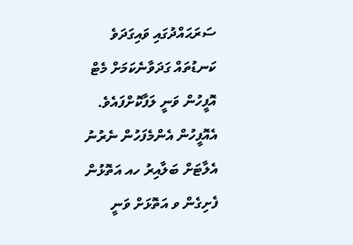ސަރަޙައްދުގައި ވައިގަދަވެ ކަނޑުތައް ގަދަވާނެކަމަށް މެޓް އޮފީހުން ވަނީ ލަފާކޮށްފައެވެ.
އެއޮފީހުން އެންމެފަހުން ނެރުނު އެލާޓަށް ބަލާއިރު ހއ އަތޮޅުން ފެށިގެން ވ އަތޮޅަށް ވަނީ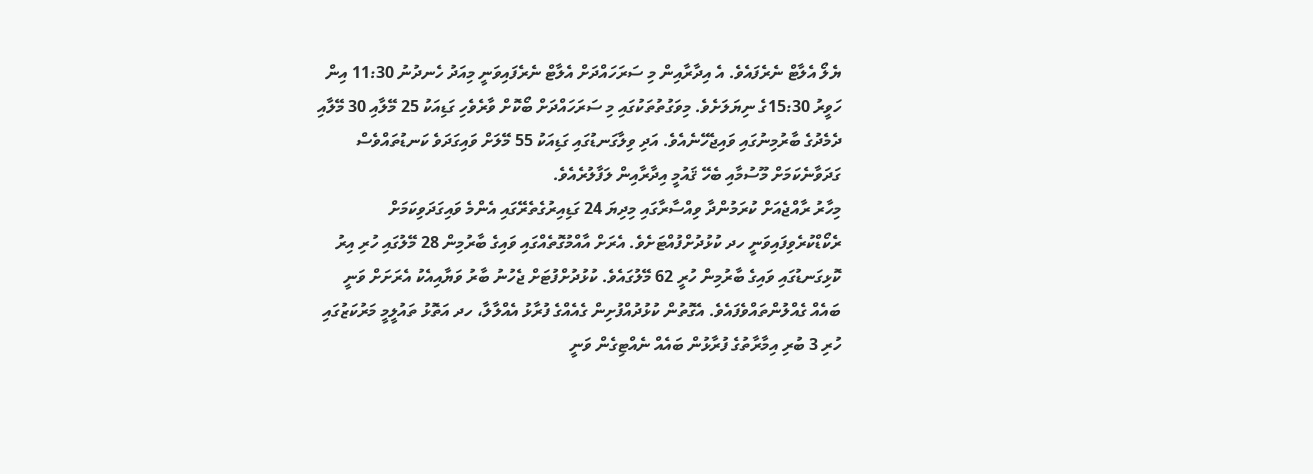ޔެލޯ އެލާޓް ނެރެފައެވެ. އެ އިދާރާއިން މި ސަރަހައްދަށް އެލާޓް ނެރެފައިވަނީ މިއަދު ހެނދުނު 11:30 އިން ހަވީރު 15:30ގެ ނިޔަލަށެވެ. މިވަގުތުތަކުގައި މި ސަރަހައްދަށް ބޯކޮށް ވާރެވެހި ގަޑިއަކު 25 މޭލާއި 30 މޭލާއި ދެމެދުގެ ބާރުމިނުގައި ވައިޖެހޭނެއެވެ. އަދި ވިލާގަނޑުގައި ގަޑިއަކު 55 މޭލަށް ވައިގަދަވެ ކަނޑުތައްވެސް ގަދަވާނެކަމަށް މޫސުމާއި ބެހޭ ޤައުމީ އިދާރާއިން ލަފާލުރެއެވެ.
މިހާރު ރާއްޖެއަށް ކުރަމުންދާ ވިއްސާރާގައި މިދިޔަ 24 ގަޑިއިރުގެތެރޭގައި އެންމެ ވައިގަދަވިކަމަށް ރެކޯޑްކުރެވިފައިވަނީ ހދ ކުޅުދުށްފުއްޓަށެވެ. އެރަށް އާއްމުގޮތެއްގައި ވައިގެ ބާރުމިން 28 މޭލުގައި ހުރި އިރު ކޮޅިގަނޑުގައި ވައިގެ ބާރުމިން ހުރީ 62 މޭލުގައެވެ. ކުޅުދުށްފުޓަށް ޖެހުނު ބާރު ވަޔާއިއެކު އެރަށަށް ވަނީ ބައެއް ގެއްލުންތައްވެފައެވެ. އެގޮތުން ކުޅުދުއްފުށިން ގެއެއްގެ ފުރާޅު އެއްލާލާ، ހދ އަތޮޅު ތައުލީމީ މަރުކަޒުގައި ހުރި 3 ބުރި އިމާރާތުގެ ފުރާޅުން ބައެއް ނެއްޓިގެން ވަނީ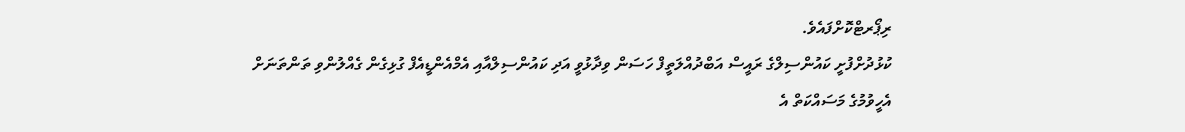ރިޕޯރޓްކޮށްފައެވެ.
ކުޅުދުށްފުށީ ކައުންސިލްގެ ރައީސް އަބްދުއްލަތީފް ހަސަން ވިދާޅުވީ އަދި ކައުންސިލްއާއި އެމްއެންޑީއެފް ގުޅިގެން ގެއްލުންވި ތަންތަނަށް އެހީވުމުގެ މަސައްކަތް އެ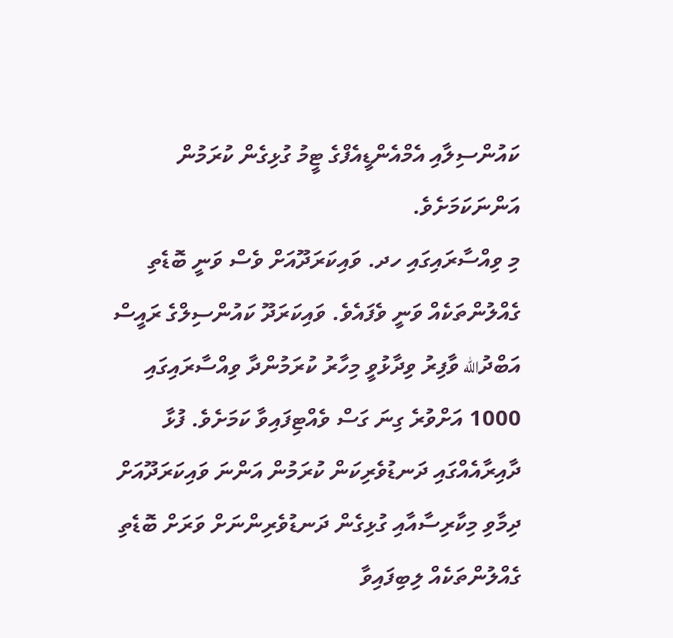ކައުންސިލާއި އެމްއެންޑީއެފްގެ ޓީމު ގުޅިގެން ކުރަމުން އަންނަކަމަށެވެ.
މި ވިއްސާރައިގައި ހދ. ވައިކަރަދޫއަށް ވެސް ވަނީ ބޮޑެތި ގެއްލުންތަކެއް ވަނީ ވެފައެވެ. ވައިކަރަދޫ ކައުންސިލްގެ ރައީސް އަބްދުالله ވާފިރު ވިދާޅުވީ މިހާރު ކުރަމުންދާ ވިއްސާރައިގައި 1000 އަށްވުރެ ގިނަ ގަސް ވެއްޓިފައިވާ ކަމަށެވެ. ފުޅާ ދާއިރާއެއްގައި ދަނޑުވެރިކަން ކުރަމުން އަންނަ ވައިކަރަދޫއަށް ދިމާވި މިކާރިސާއާއި ގުޅިގެން ދަނޑުވެރިންނަށް ވަރަށް ބޮޑެތި ގެއްލުންތަކެއް ލިބިފައިވާ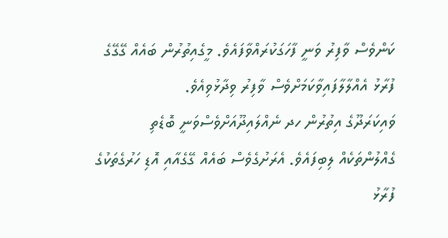ކަންވެސް ވާފިރު ވަނީ ފާހަގަކުރައްވާފައެވެ. މީގެއިތުރުން ބައެއް ގޭގޭގެ ފުރާޅު އެއްލާލާފައިވާކަމަށްވެސް ވާފިރު ވިދާޅުވިއެވެ.
ވައިކަރަދޫގެ އިތުރުން ހދ ނެއްލައިދޫއަށްވެސްވަނީ ބޮޑެތި ގެއްލުންތަކެއް ލިބިފައެވެ. އެރަށުގެވެސް ބައެއް ގޭގެއާއި އޮޑި ހަރުގެތަކުގެ ފުރާޅު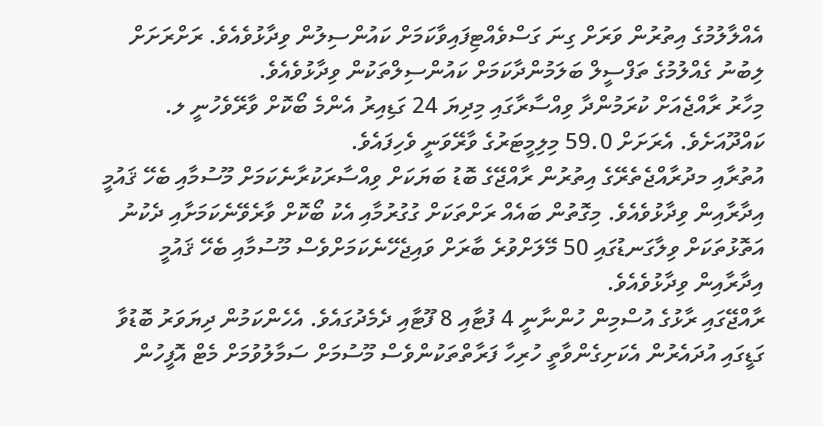އެއްލާލުމުގެ އިތުރުން ވަރަށް ގިނަ ގަސްވެއްޓިފައިވާކަމަށް ކައުންސިލުން ވިދާޅުވެއެވެ. ރަށްރަށަށް ލިބުނު ގެއްލުމުގެ ތަފްސީލް ބަލަމުންދާކަމަށް ކައުންސިލްތަކުން ވިދާޅުވެއެވެ.
މިހާރު ރާއްޖެއަށް ކުރަމުންދާ ވިއްސާރާގައި މިދިޔަ 24 ގަޑިއިރު އެންމެ ބޯކޮށް ވާރޭވެހުނީ ލ. ކައްދޫއަށެވެ. އެރަށަށް 59.0 މިލިމީޓަރުގެ ވާރޭވަނީ ވެހިފައެވެ.
އުތުރާއި މދުރާއްޖެތެރޭގެ އިތުރުން ރާއްޖޭގެ ބޮޑު ބަޔަކަށް ވިއްސާރަކުރާނެކަމަށް މޫސުމާއި ބެހޭ ޤައުމީ އިދާރާއިން ވިދާޅުވެއެވެ. މިގޮތުން ބައެއް ރަށްތަކަށް ގުގުރުމާއި އެކު ބޯކޮށް ވާރެވޭނެކަމަށާއި ދެކުނު އަތޮޅުތަކަށް ވިލާގަނޑުގައި 50 މޭލަށްވުރެ ބާރަށް ވައިޖެހޭނެކަމަށްވެސް މޫސުމާއި ބެހޭ ޤައުމީ އިދާރާއިން ވިދާޅުވެއެވެ.
ރާއްޖޭގައި ރާޅުގެ އުސްމިން ހުންނާނީ 4 ފުޓާއި 8 ފޫޓާއި ދެމެދުގައެވެ. އެހެންކަމުން ދިޔަވަރު ބޮޑުވާ ގަޑީގައި އުދައެރުން އެކަށިގެންވާތީ ހުރިހާ ފަރާތްތަކުންވެސް މޫސުމަށް ސަމާލުވުމަށް މެޓް އޮފީހުން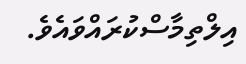އިލްތިމާސްކުރައްވައެވެ.